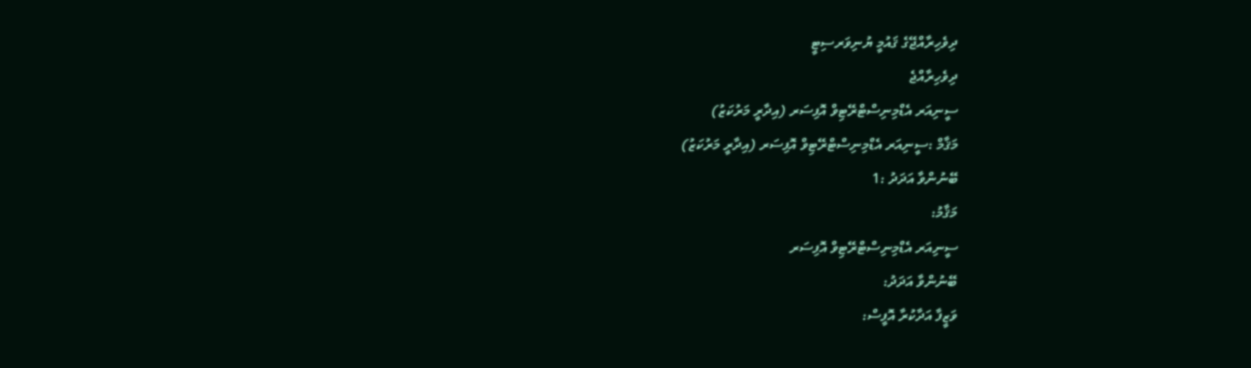ދިވެހިރާއްޖޭގެ ޤައުމީ ޔުނިވަރސިޓީ
ދިވެހިރާއްޖެ
ސީނިއަރ އެޑްމިނިސްޓްރޭޓިވް އޮފިސަރ (އިދާރީ މަރުކަޒު)
މަޤާމް :ސީނިއަރ އެޑްމިނިސްޓްރޭޓިވް އޮފިސަރ (އިދާރީ މަރުކަޒު)
ބޭނުންވާ އަދަދު :1
މަޤާމު:
ސީނިއަރ އެޑްމިނިސްޓްރޭޓިވް އޮފިސަރ
ބޭނުންވާ އަދަދު:
ވަޒީފާ އަދާކުރާ އޮފީސް: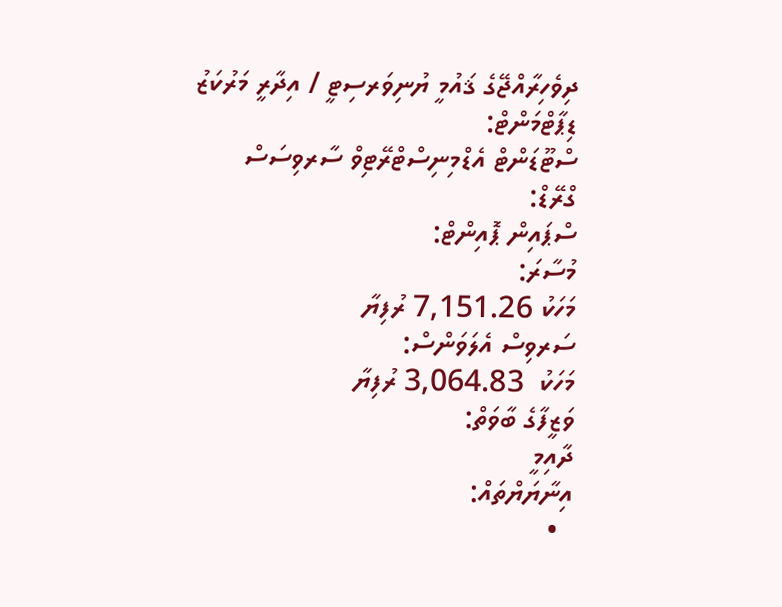ދިވެހިރާއްޖޭގެ ޤައުމީ ޔުނިވަރސިޓީ / އިދާރީ މަރުކަޒު
ޑިޕާޓްމަންޓް:
ސްޓޫޑަންޓް އެޑްމިނިސްޓްރޭޓިވް ސާރވިސަސް
ގްރޭޑް:
ސްޕައިން ޕޮއިންޓް:
މުސާރަ:
މަހަކު 7,151.26 ރުފިޔާ
ސަރވިސް އެލަވަންސް:
މަހަކު  3,064.83 ރުފިޔާ
ވަޒީފާގެ ބާވަތް:
ދާއިމީ
އިނާޔަޔްތައް:
  •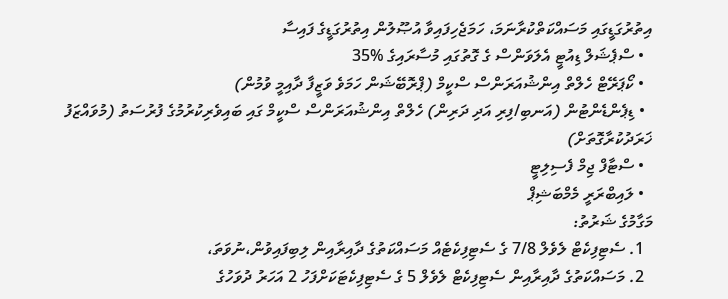އިތުރުގަޑީގައި މަސައްކަތްކުރާނަމަ، ހަމަޖެހިފައިވާ އުޞޫލުން އިތުރުގަޑީގެ ފައިސާ
  • ސްޕެޝަލް ޑިއުޓީ އެލަވަންސް ގެ ގޮތުގައި މުސާރައިގެ %35
  • ކޯޕަރޭޓް ހެލްތް އިންޝުއަރަންސް ސްކީމް (ޕްރޮބޭޝަން ހަމަވެ ވަޒީފާ ދާއިމީ ވުމުން)
  • ޑިޕެންޑެންޓުން (އަނބި/ފިރި އަދި ދަރިން) ހެލްތް އިންޝުއަރަންސް ސްކީމް ގައި ބައިވެރިކުރުމުގެ ފުރުސަތު (މުވައްޒަފު ޚަރަދުކުރާގޮތަށް)
  • ސްޓާފް ޖިމް ފެސިލިޓީ
  • ލައިބްރަރީ މެމްބަޝިޕް
މަގާމުގެ ޝަރުތު:
  1. ސެޓިފިކެޓް ލެވެލް 7/8 ގެ ސެޓިފިކެޓެއް މަސައްކަތުގެ ދާއިރާއިން ލިބިފައިވުން،ނުވަތަ،
  2. މަސައްކަތުގެ ދާއިރާއިން ސެޓިފިކެޓް ލެވެލް 5 ގެ ސެޓިފިކެޓަކަށްފަހު 2 އަހަރު ދުވަހުގެ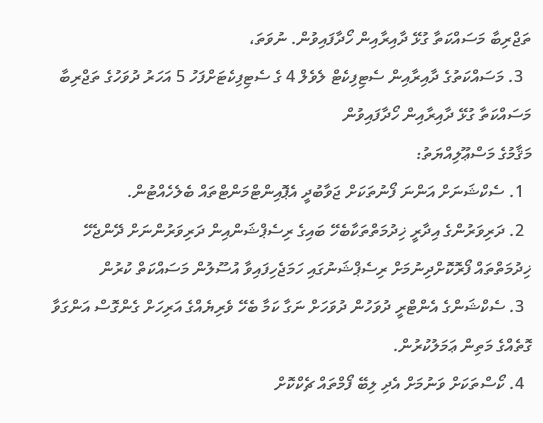ތަޖްރިބާ މަސައްކަތާ ގުޅޭ ދާއިރާއިން ހޯދާފައިވުން. ނުވަތަ،
  3. މަސައްކަތުގެ ދާއިރާއިން ސެޓިފިކެޓް ލެވެލް 4 ގެ ސެޓިފިކެޓަށްފަހު 5 އަހަރު ދުވަހުގެ ތަޖްރިބާ މަސައްކަތާ ގުޅޭ ދާއިރާއިން ހޯދާފައިވުން
މަޤާމުގެ މަސްޢޫލިއްޔަތު:
  1. ސެކްޝަނަށް އަންނަ ފޯނުތަކަށް ޖަވާބުދީ އެޕޮއިންޓްމަންޓްތައް ބެލެހެއްޓުން.
  2. ދަރިވަރުންގެ އިދާރީ ޚިދުމަތްތަކާބެހޭ ބައިގެ ރިސެޕްޝަންއިން ދަރިވަރުންނަށް ދޭންޖެހޭ ޚިދުމަތްތައް ފޯރޮކޮށްދިނުމަށް ރިސެޕްޝަނުގައި ހަމަޖެހިފައިވާ އުސޫލުން މަސައްކަތް ކުރުން
  3. ސެކްޝަންގެ އެންޓްރީ ދުވަހުން ދުވަހަށް ނަގާ ކަމާ ބެހޭ ވެރިޔެއްގެ އަރިހަށް ގެންގޮސް އަންގަވާ ގޮތެއްގެ މަތިން ޢަމަލުކުރުން.
  4. ކޯސްތަކަށް ވަނުމަށް އެދި ލިބޭ ފޯމްތައް ޗެކްކޮށް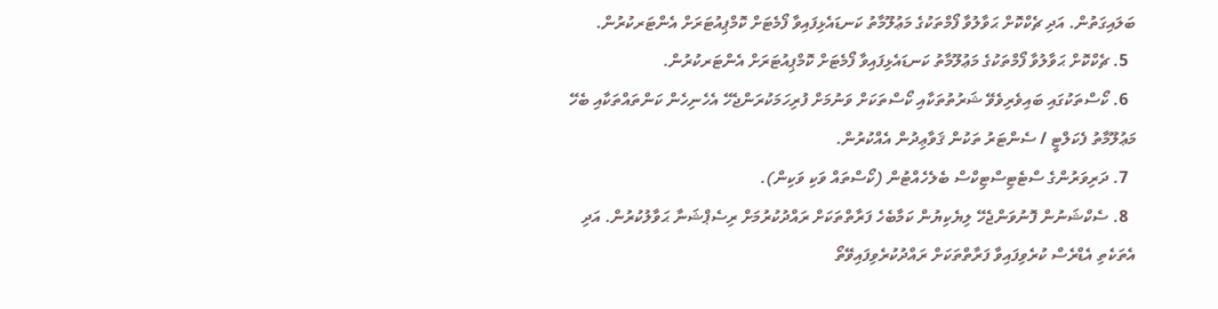ބަލައިގަތުން. އަދި ޗެކްކޮށް ޙަވާލުވާ ފޯމްތަކުގެ މަޢުލޫމާތު ކަނޑައެޅިފައިވާ ފޯމެޓަށް ކޮމްޕިއުޓަރަށް އެންޓަރކުރުން.
  5. ޗެކްކޮށް ޙަވާލުވާ ފޯމްތަކުގެ މަޢުލޫމާތު ކަނޑައެޅިފައިވާ ފޯމެޓަށް ކޮމްޕިއުޓަރަށް އެންޓަރކުރުން.
  6. ކޯސްތަކުގައި ބައިވެރިވެވޭ ޝަރުތުތަކާއި ކޯސްތަކަށް ވަނުމަށް ފުރިހަމަކުރަންޖެހޭ އެހެނިހެން ކަންތައްތަކާއި ބެހޭ މަޢުލޫމާތު ފެކަލްޓީ / ސެންޓަރު ތަކުން ޤަވާޢިދުން އެއްކުރުން.
  7. ދަރިވަރުންގެ ސްޓެޓިސްޓިކްސް ބެލެހެއްޓުން (ކޯސްތައް ވަކި ވަކިން).
  8. ސެކްޝަނުން ފޮނުވަންޖެހޭ ލިޔެކިޔުން ކަމާބެހެ ފަރާތްތަކަށް ރައްދުކުރުމަށް ރިސެޕްޝަނާ ޙަވާލުކުރުން. އަދި އެތަކެތި އެޑްރެސް ކުރެވިފައިވާ ފަރާތްތަކަށް ރައްދުކުރެވިފައިވޭތޯ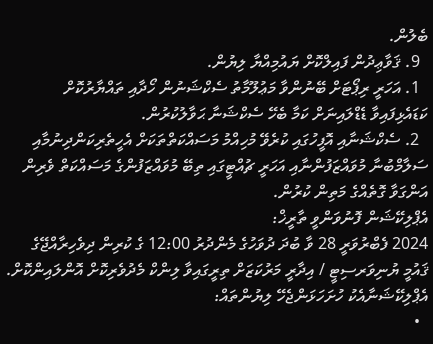ބެލުން.
  9. ޤަވާޢިދުން ފައިލްކޮށް ޔައުމިއްޔާ ލިޔުން.
  1. އަހަރީ ރިޕޯޓަށް ބޭނުންވާ މަޢުލޫމާތު ސެކްޝަނުން ހޯދާއި ތައްޔާރުކޮށް ކަޑައެޅިފައިވާ ޑެޑްލައިނަށް ކަމާ ބެހޭ ސެކްޝަނާ ޙަވާލުކުރުން.
  2. ސެކްޝަނާއި އޮފީހުގައި ކުރެވޭ މުހިއްމު މަސައްކަތްތަކަށް އެހީތެރިކަންދިނުމާއި ސަލާމްބުނާ މުވައްޒަފުންނާއި އަހަރީ ޗުއްޓީގައި ތިބޭ މުވައްޒަފުންގެ މަސައްކަތް ވެރިން އަންގަވާ ގޮތެއްގެ މަތިން ކުރުން.
އެޕްލިކޭޝަން ފޮނުވަންވީ ތާރީޚް:
2024 ފެބްރުވަރީ 28 ވާ ބުދަ ދުވަހުގެ މެންދުރު 12:00 ގެ ކުރިން ދިވެހިރާއްޖޭގެ ޤައުމީ ޔުނިވަރސިޓީ / އިދާރީ މަރުކަޒަށް ތިރީގައިވާ ލިންކް މެދުވެރިކޮށް އޮންލައިންކޮށް.
އެޕްލިކޭޝަނާއެކު ހުށަހަޅަންޖެހޭ ލިޔުންތައް:
  •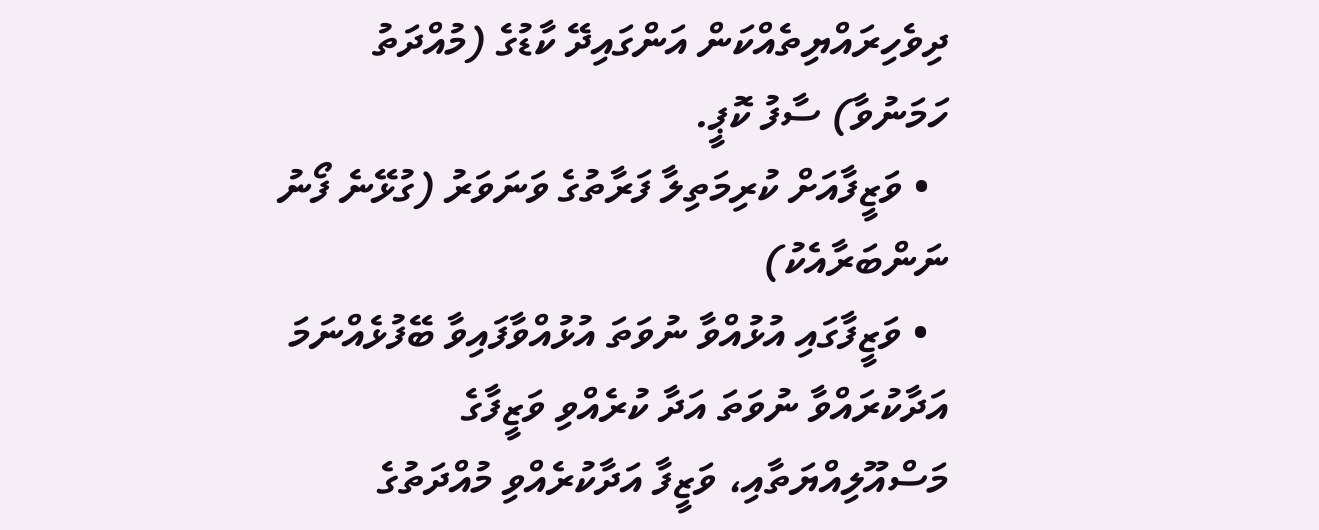ދިވެހިރައްޔިތެއްކަން އަންގައިދޭ ކާޑުގެ (މުއްދަތު ހަމަނުވާ) ސާފު ކޮޕީ.
  • ވަޒީފާއަށް ކުރިމަތިލާ ފަރާތުގެ ވަނަވަރު (ގުޅޭނެ ފޯނު ނަންބަރާއެކު)
  • ވަޒީފާގައި އުޅުއްވާ ނުވަތަ އުޅުއްވާފައިވާ ބޭފުޅެއްނަމަ އަދާކުރައްވާ ނުވަތަ އަދާ ކުރެއްވި ވަޒީފާގެ މަސްއޫލިއްޔަތާއި، ވަޒީފާ އަދާކުރެއްވި މުއްދަތުގެ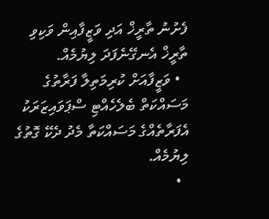ފެށުނު ތާރީޚް އަދި ވަޒީފާއިން ވަކިވި ތާރީޚް އެނގޭނެފަދަ ލިޔުމެއް.
  • ވަޒީފާއަށް ކުރިމަތިލާ ފަރާތުގެ މަސައްކަތް ބެލެހެއްޓި ސްޕަވައިޒަރަކު އެފަރާތެއްގެ މަސައްކަތާ މެދު ދެކޭ ގޮތުގެ ލިޔުމެއް.
  •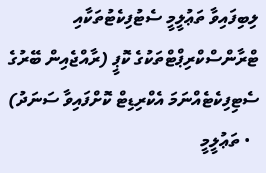ލިބިފައިވާ ތަޢުލީމީ ސެޓުފިކެޓުތަކާއި ޓްރާންސްކްރިޕްޓްތަކުގެ ކޮޕީ (ރާއްޖެއިން ބޭރުގެ ސެޓިފިކެޓެއްނަމަ އެކްރިޑިޓް ކޮށްފައިވާ ސަނަދު)
  • ތަޢުލީމީ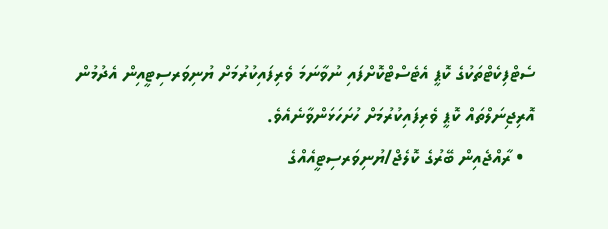ސެޓްފިކެޓްތަކުގެ ކޮޕީ އެޓެސްޓްކޮށްފައި ނުވާނަމަ ވެރިފައިކުރުމަށް ޔުނިވަރސިޓީއިން އެދުމުން އޮރިޖިނަލްތައް ކޮޕީ ވެރިފައިކުރުމަށް ހުށަހަޅަންވާނެއެވެ.
  • ރާއްޖެއިން ބޭރުގެ ކޮލެޖް/ޔުނިވަރސިޓީއެއްގެ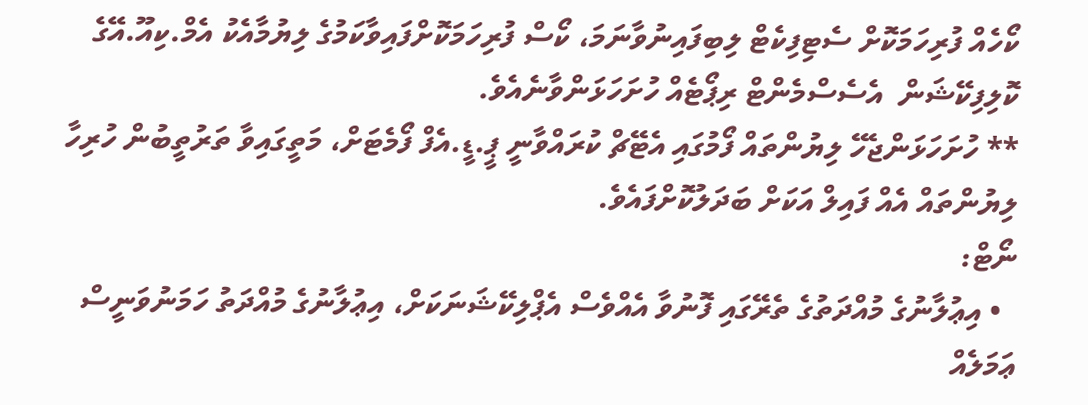ކޯހެއް ފުރިހަމަކޮށް ސެޓިފިކެޓް ލިބިފައިނުވާނަމަ، ކޯސް ފުރިހަމަކޮށްފައިވާކަމުގެ ލިޔުމާއެކު އެމް.ކިއޫ.އޭގެ ކޮލިފިކޭޝަން  އެސެސްމެންޓް ރިޕޯޓެއް ހުށަހަޅަންވާނެއެވެ.
** ހުށަހަޅަންޖެހޭ ލިޔުންތައް ފޯމުގައި އެޓޭޗް ކުރައްވާނީ ޕީ.ޑީ.އެފް ފޯމެޓަށް، މަތީގައިވާ ތަރުތީބުން ހުރިހާ ލިޔުންތައް އެއް ފައިލް އަކަށް ބަދަލުކޮށްފައެވެ.
ނޯޓް:
  • އިޢުލާނުގެ މުއްދަތުގެ ތެރޭގައި ފޮނުވާ އެއްވެސް އެޕްލިކޭޝަނަކަށް، އިޢުލާނުގެ މުއްދަތު ހަމަނުވަނީސް ޢަމަލެއް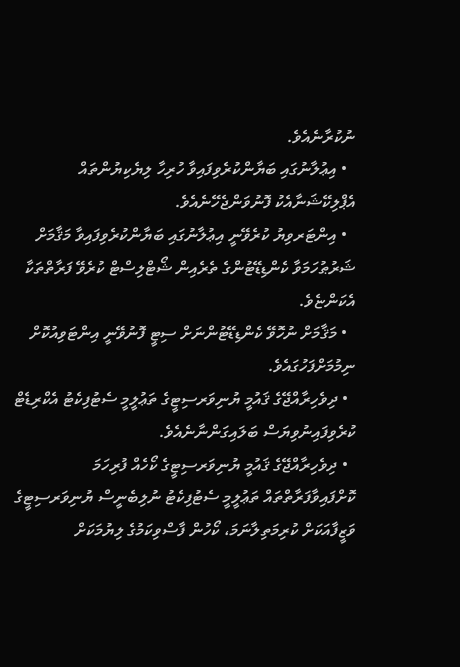ނުކުރާނެއެވެ.
  • އިޢުލާނުގައި ބަޔާންކުރެވިފައިވާ ހުރިހާ ލިޔެކިޔުންތައް އެޕްލިކޭޝަނާއެކު ފޮނުވަންޖެހޭނެއެވެ.
  • އިންޓަރވިޔު ކުރެވޭނީ އިޢުލާނުގައި ބަޔާންކުރެވިފައިވާ މަޤާމަށް ޝަރުޠުހަމަވާ ކެންޑިޑޭޓުންގެ ތެރެއިން ޝޯޓްލިސްޓް ކުރެވޭ ފަރާތްތަކާ އެކަންޏެވެ.
  • މަޤާމަށް ނުހޮވޭ ކެންޑިޑޭޓުންނަށް ސިޓީ ފޮނުވޭނީ އިންޓަވިއުކޮށް ނިމުމަށްފަހުގައެވެ.
  • ދިވެހިރާއްޖޭގެ ޤައުމީ ޔުނިވަރސިޓީގެ ތަޢުލީމީ ސެޓުފިކެޓު އެކްރިޑެޓް ކުރެވިފައިނުވިޔަސް ބަލައިގަންނާނެއެވެ.
  • ދިވެހިރާއްޖޭގެ ޤައުމީ ޔުނިވަރސިޓީގެ ކޯހެއް ފުރިހަމަ ކޮށްފައިވާފަރާތްތައް ތަޢުލީމީ ސެޓުފިކެޓު ނުލިބެނީސް ޔުނިވަރސިޓީގެ ވަޒީފާއަކަށް ކުރިމަތިލާނަމަ، ކޯހުން ފާސްވިކަމުގެ ލިޔުމަކަށް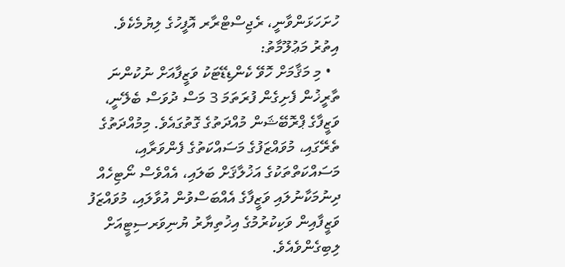ހުށަހަޅަންވާނީ، ރެޖިސްޓްރާރ އޮފީހުގެ ލިޔުމެކެވެ.
އިތުރު މަޢުލޫމާތު:
  • މި މަޤާމަށް ހޮވޭ ކެންޑިޑޭޓަކު ވަޒީފާއަށް ނުކުންނަ ތާރީޚުން ފެށިގެން ފުރަތަމަ 3 މަސް ދުވަސް ބެލޭނީ، ވަޒީފާގެ ޕްރޮބޭޝަން މުއްދަތުގެ ގޮތުގައެވެ. މިމުއްދަތުގެ ތެރޭގައި، މުވައްޒަފުގެ މަސައްކަތުގެ ފެންވަރާއި، މަސައްކަތްތަކުގެ އަޚުލާޤަށް ބަލައި، އެއްވެސް ނޯޓިހެއް ދިނުމަކާނުލައި ވަޒީފާގެ އެއްބަސްވުން އުވާލައި، މުވައްޒަފު ވަޒީފާއިން ވަކިކުރުމުގެ އިޚުތިޔާރު ޔުނިވަރސިޓީއަށް ލިބިގެންވެއެވެ.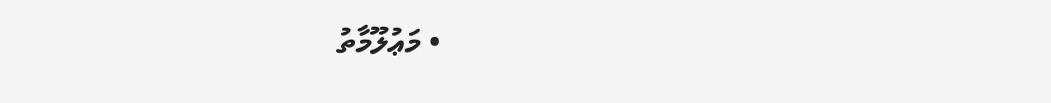• މަޢުލޫމާތު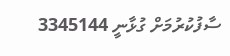ސާފުކުރުމަށް ގުޅާނީ 3345144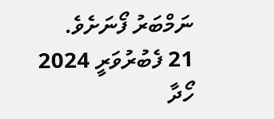ނަމްބަރު ފޯނަށެވެ.
21 ފެބުރުވަރީ 2024
ހޯދާ